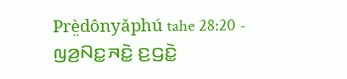Prè̤dônyǎphú tahe 28:20 - ꤜꤤ꤬ꤡꤢ꤭ꤏꤢꤧ꤭ ꤢ꤬ꤞꤢꤧ꤭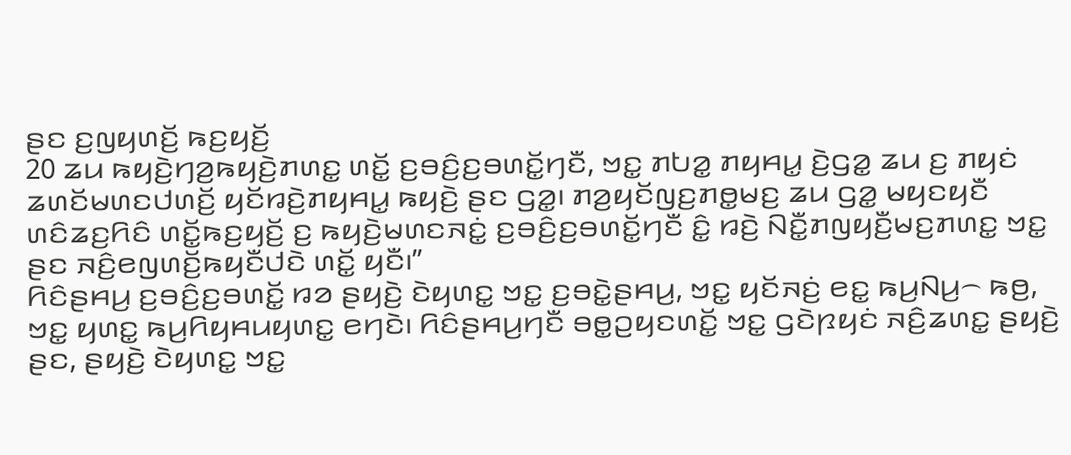ꤔꤢ ꤢ꤬ꤜꤟꤛꤢꤩ꤬ ꤒꤢ꤬ꤟꤢꤩ꤬
20 ꤘꤣ ꤒꤟꤢꤧ꤬ꤚꤤ꤬ꤒꤟꤢꤧ꤬ꤊꤛꤢ꤭ ꤛꤢꤩ꤭ ꤢ꤬ꤋꤢꤨ꤬ꤢ꤬ꤋꤛꤢꤩ꤭ꤚꤢꤪ, ꤠꤢ꤭ ꤊꤝꤤ꤭ ꤊꤟꤌꤣ꤭ ꤢꤧ꤬ꤞꤤ꤭ ꤘꤣ ꤢ꤬ ꤊꤟꤢꤦ ꤘꤛꤢꤩꤗꤛꤢꤓꤛꤢꤩ꤬ ꤟꤢꤩꤙꤢꤧ꤬ꤊꤟꤌꤣ꤭ ꤒꤟꤢꤧ꤬ ꤔꤢ ꤞꤤ꤭꤯ ꤊꤤ꤬ꤟꤢꤩꤜꤢ꤬ꤊꤥ꤭ꤗꤢ꤬ ꤘꤣ ꤞꤤ꤭ ꤗꤟꤢꤟꤢꤪ ꤛꤢꤨꤘꤢ꤬ꤖꤢꤨ ꤛꤢꤩ꤭ꤒꤢ꤬ꤟꤢꤩ꤬ ꤢ꤬ ꤒꤟꤢꤧ꤬ꤗꤛꤢꤏꤢꤦ꤭ ꤢ꤬ꤋꤢꤨ꤬ꤢ꤬ꤋꤛꤢꤩ꤭ꤚꤢꤪ ꤢꤨ꤭ ꤙꤢꤧ꤬ ꤡꤢꤪ꤭ꤊꤜꤟꤢꤪ꤬ꤗꤢ꤬ꤊꤛꤢ꤭ ꤠꤢ꤭ ꤔꤢ ꤏꤢꤨ꤬ꤕꤜꤛꤢꤩ꤬ꤒꤟꤢꤪꤓꤢꤧ ꤛꤢꤩ꤭ ꤟꤢꤪ꤯”
ꤖꤢꤨꤔꤌꤣ꤬ ꤢ꤬ꤋꤢꤨ꤬ꤢ꤬ꤋꤛꤢꤩ꤭ ꤙꤤ ꤔꤟꤢꤧ꤬ ꤢꤧꤟꤛꤢ꤭ ꤠꤢ꤭ ꤢ꤬ꤋꤢꤧ꤭ꤔꤌꤣ꤬, ꤠꤢ꤭ ꤟꤢꤩꤏꤢꤦ꤬ ꤕꤢ꤭ ꤒꤣ꤬ꤡꤣ꤬꤮ ꤒꤥ꤬, ꤠꤢ꤭ ꤟꤛꤢ꤭ ꤒꤣ꤬ꤖꤟꤌꤣꤟꤛꤢ꤭ ꤕꤚꤢꤧ꤯ ꤖꤢꤨꤔꤌꤣ꤬ꤚꤢꤪ ꤋꤥ꤭ꤑꤟꤢꤛꤢꤩ꤭ ꤠꤢ꤭ ꤞꤢꤧꤐꤟꤢꤦ ꤏꤢꤨ꤬ꤘꤛꤢ꤭ ꤔꤟꤢꤧ꤬ ꤔꤢ, ꤔꤟꤢꤧ꤬ ꤢꤧꤟꤛꤢ꤭ ꤠꤢ꤭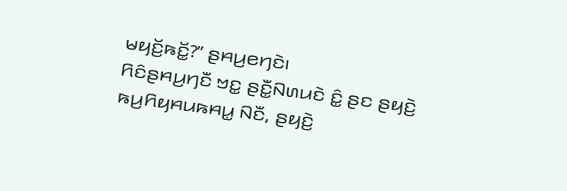ꤗꤟꤢꤩ꤬ꤒꤢꤩ꤭?” ꤔꤌꤣ꤬ꤕꤚꤢꤧ꤯
ꤖꤢꤨꤔꤌꤣ꤬ꤚꤢꤪ ꤠꤢ꤭ ꤔꤢꤪ꤭ꤡꤛꤣꤢꤧ ꤢꤨ꤭ ꤔꤢ ꤔꤟꤢꤧ꤬ ꤒꤣ꤬ꤖꤟꤌꤣꤒꤌꤣ꤭ ꤡꤢꤪ, ꤔꤟꤢꤧ꤬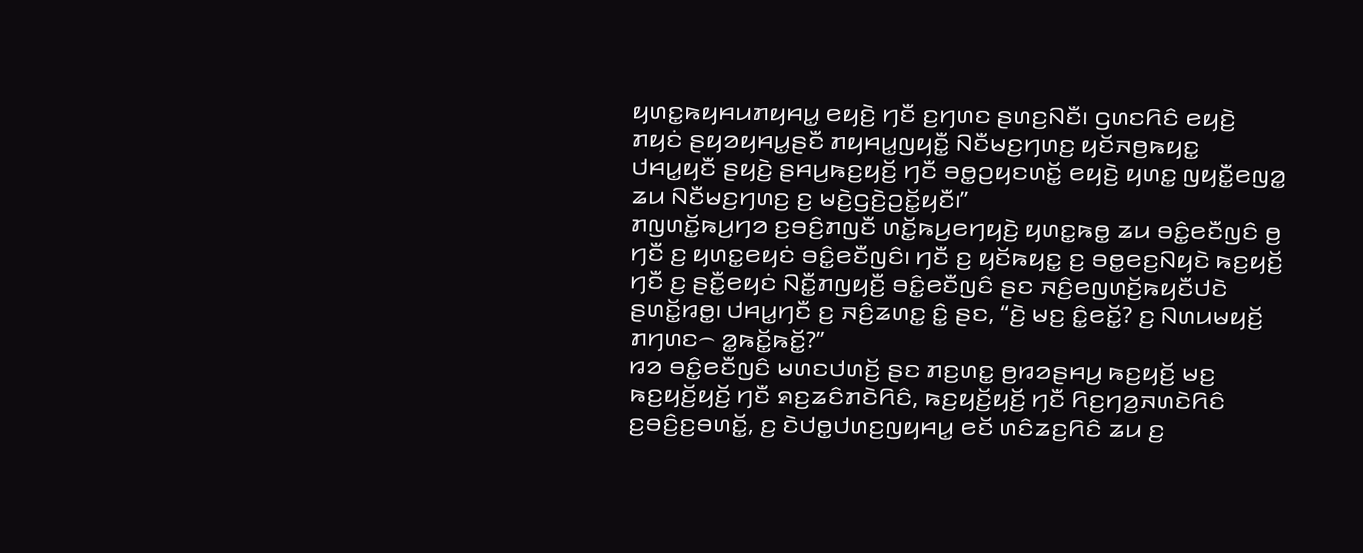ꤟꤛꤢ꤭ꤒꤟꤌꤣꤊꤟꤌꤣ꤭ ꤕꤟꤢꤧ꤬ ꤚꤢꤪ ꤢ꤬ꤚꤛꤢ ꤔꤛꤢ꤬ꤡꤢꤪ꤯ ꤞꤛꤢꤖꤢꤨ ꤕꤟꤢꤧ꤬ ꤊꤟꤢꤦ ꤔꤟꤤꤟꤌꤣ꤭ꤔꤢꤪ ꤊꤟꤌꤣ꤭ꤜꤟꤢꤪ꤭ ꤡꤢꤪꤗꤢ꤬ꤚꤛꤢ꤬ ꤟꤢꤩꤏꤥ꤬ꤒꤟꤢ꤭ ꤓꤌꤣ꤭ꤟꤢꤪ ꤔꤟꤢꤧ꤬ ꤔꤌꤣ꤬ꤒꤢ꤬ꤟꤢꤩ꤬ ꤚꤢꤪ ꤋꤥ꤭ꤑꤟꤢꤛꤢꤩ꤭ ꤕꤟꤢꤧ꤬ ꤟꤛꤢ꤭ ꤜꤟꤢꤪ꤭ꤕꤜꤤ꤭ ꤘꤣ ꤡꤢꤪꤗꤢ꤬ꤚꤛꤢ꤬ ꤢ꤬ ꤗꤢꤧ꤬ꤞꤢꤧ꤬ꤑꤢꤩ꤭ꤟꤢꤪ꤯”
ꤊꤜꤛꤢꤩ꤭ꤒꤣ꤬ꤚꤤ ꤢ꤬ꤋꤢꤨ꤬ꤊꤜꤢꤪ ꤛꤢꤩ꤭ꤒꤣ꤬ꤕꤚꤟꤢꤧ꤬ ꤟꤛꤢ꤭ꤒꤥ꤭ ꤘꤣ ꤋꤢꤨ꤭ꤕꤢꤪꤜꤢꤨ ꤥ꤬ ꤚꤢꤪ ꤢ꤬ ꤟꤛꤢ꤭ꤕꤟꤢꤦ ꤋꤢꤨ꤭ꤕꤢꤪꤜꤢꤨ꤯ ꤚꤢꤪ ꤢ꤬ ꤟꤢꤩꤒꤟꤢ꤭ ꤢ꤬ ꤋꤥ꤭ꤕꤢ꤬ꤡꤟꤢꤧ ꤒꤢ꤬ꤟꤢꤩ꤬ ꤚꤢꤪ ꤢ꤬ ꤔꤢꤪ꤭ꤕꤟꤢꤦ ꤡꤢꤪ꤭ꤊꤜꤟꤢꤪ꤬ ꤋꤢꤨ꤭ꤕꤢꤪꤜꤢꤨ ꤔꤢ ꤏꤢꤨ꤬ꤕꤜꤛꤢꤩ꤬ꤒꤟꤢꤪꤓꤢꤧ ꤔꤛꤢꤩ꤭ꤙꤥ꤭꤯ ꤓꤌꤣ꤭ꤚꤢꤪ ꤢ꤬ ꤏꤢꤨ꤬ꤘꤛꤢ꤭ ꤢꤨ꤭ ꤔꤢ, “ꤢꤧ꤬ ꤗꤢ꤬ ꤢꤨ꤭ꤕꤢꤩ꤭? ꤢ꤬ ꤡꤛꤣꤗꤟꤢꤩ꤬ ꤊꤚꤛꤢ꤮ ꤤ꤭ꤒꤢꤩ꤭ꤒꤢꤩ꤭?”
ꤙꤤ ꤋꤢꤨ꤭ꤕꤢꤪꤜꤢꤨ ꤗꤛꤢꤓꤛꤢꤩ꤬ ꤔꤢ ꤊꤢ꤬ꤛꤢ꤭ ꤥ꤬ꤙꤤꤔꤌꤣ꤬ ꤒꤢ꤬ꤟꤢꤩ꤬ ꤗꤢ꤬ ꤒꤢ꤬ꤟꤢꤩ꤬ꤟꤢꤩ꤬ ꤚꤢꤪ ꤎꤢ꤬ꤘꤢꤨꤊꤢꤧꤖꤢꤨ, ꤒꤢ꤬ꤟꤢꤩ꤬ꤟꤢꤩ꤬ ꤚꤢꤪ ꤖꤢ꤬ꤚꤤ꤬ꤏꤛꤢꤧꤖꤢꤨ ꤢ꤬ꤋꤢꤨ꤬ꤢ꤬ꤋꤛꤢꤩ꤭, ꤢ꤬ ꤢꤧꤓꤥ꤭ꤓꤛꤢ꤬ꤜꤟꤌꤣ꤭ ꤕꤢꤩ ꤛꤢꤨꤘꤢ꤬ꤖꤢꤨ ꤘꤣ ꤢ꤬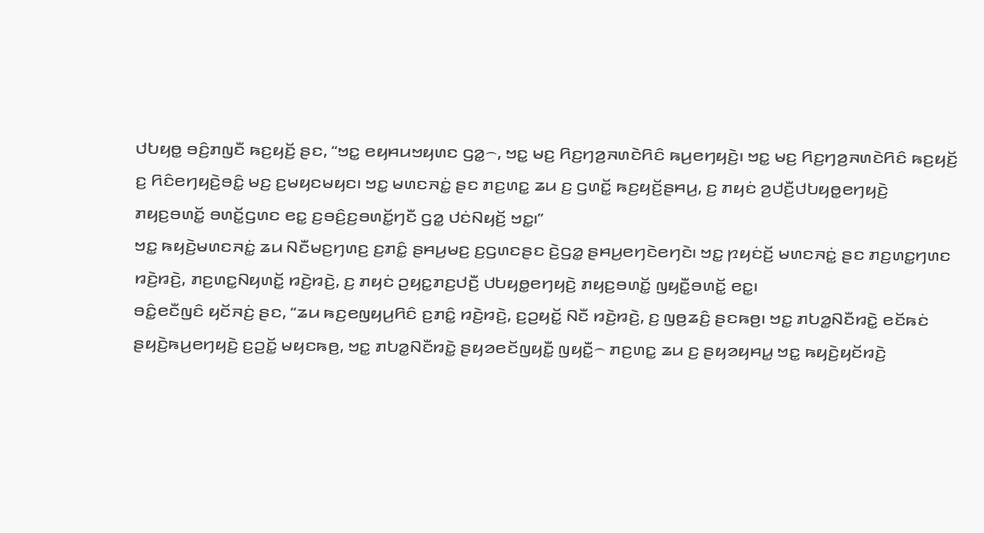ꤓꤝꤟꤥ꤭ ꤋꤢꤨ꤬ꤊꤜꤢꤪ ꤒꤢ꤬ꤟꤢꤩ꤬ ꤔꤢ, “ꤠꤢ꤭ ꤕꤟꤌꤣꤠꤟꤛꤢ ꤞꤤ꤭꤮, ꤠꤢ꤭ ꤗꤢ꤬ ꤖꤢ꤬ꤚꤤ꤬ꤏꤛꤢꤧꤖꤢꤨ ꤒꤣ꤬ꤕꤚꤟꤢꤧ꤬꤯ ꤠꤢ꤭ ꤗꤢ꤬ ꤖꤢ꤬ꤚꤤ꤬ꤏꤛꤢꤧꤖꤢꤨ ꤒꤢ꤬ꤟꤢꤩ꤬ ꤢ꤬ ꤖꤢꤨꤕꤚꤟꤢꤧ꤬ꤋꤢꤨ꤭ ꤗꤢ꤬ ꤢ꤬ꤗꤟꤢꤗꤟꤢ꤯ ꤠꤢ꤭ ꤗꤛꤢꤏꤢꤦ꤭ ꤔꤢ ꤊꤢ꤬ꤛꤢ꤭ ꤘꤣ ꤢ꤬ ꤞꤛꤢꤩ꤭ ꤒꤢ꤬ꤟꤢꤩ꤬ꤔꤌꤣ꤬, ꤢ꤬ ꤊꤟꤢꤦ ꤤ꤬ꤓꤢꤪ꤬ꤓꤝꤟꤥ꤭ꤕꤚꤟꤢꤧ꤬ ꤊꤟꤢ꤬ꤋꤛꤢꤩ꤭ ꤋꤛꤢꤩ꤭ꤞꤛꤢ ꤕꤢ꤭ ꤢ꤬ꤋꤢꤨ꤬ꤢ꤬ꤋꤛꤢꤩ꤭ꤚꤢꤪ ꤞꤤ꤭ ꤓꤢꤦꤡꤟꤢꤩ꤬ ꤠꤢ꤭꤯”
ꤠꤢ꤭ ꤒꤟꤢꤧ꤬ꤗꤛꤢꤏꤢꤦ꤭ ꤘꤣ ꤡꤢꤪꤗꤢ꤬ꤚꤛꤢ꤬ ꤢ꤬ꤊꤢꤨ꤭ ꤔꤌꤣ꤬ꤗꤢ꤬ ꤢ꤬ꤞꤛꤢꤔꤢ ꤢꤧ꤬ꤞꤤ꤭ ꤔꤌꤣ꤬ꤕꤚꤢꤧꤕꤚꤢꤧ꤯ ꤠꤢ꤭ ꤐꤟꤢꤦꤢꤩ꤬ ꤗꤛꤢꤏꤢꤦ꤭ ꤔꤢ ꤊꤢ꤬ꤛꤢ꤭ꤚꤛꤢ ꤙꤢꤧ꤬ꤙꤢꤧ꤬, ꤊꤢ꤬ꤛꤢ꤭ꤡꤟꤛꤢꤩ꤭ ꤙꤢꤧ꤬ꤙꤢꤧ꤬, ꤢ꤬ ꤊꤟꤢꤦ ꤑꤟꤢ꤭ꤊꤢ꤬ꤓꤢꤪ꤬ ꤓꤝꤟꤥ꤭ꤕꤚꤟꤢꤧ꤬ ꤊꤟꤢ꤬ꤋꤛꤢꤩ꤭ ꤜꤟꤢꤪ꤭ꤋꤛꤢꤩ꤭ ꤕꤢ꤭꤯
ꤋꤢꤨ꤭ꤕꤢꤪꤜꤢꤨ ꤟꤢꤩꤏꤢꤦ꤬ ꤔꤢ, “ꤘꤣ ꤒꤢ꤬ꤕꤜꤟꤣ꤬ꤖꤢꤨ ꤢ꤬ꤊꤢꤨ꤭ ꤙꤢꤧ꤬ꤙꤢꤧ꤬, ꤢ꤬ꤑꤟꤢꤩ꤭ ꤡꤢꤪ ꤙꤢꤧ꤬ꤙꤢꤧ꤬, ꤢ꤬ ꤜꤥ꤬ꤘꤢꤨ꤬ ꤔꤢꤒꤥ꤬꤯ ꤠꤢ꤭ ꤊꤝꤤ꤭ꤡꤢꤪꤙꤢꤧ꤭ ꤕꤢꤩꤒꤢꤦ ꤔꤟꤢꤧ꤬ꤒꤣ꤬ꤕꤚꤟꤢꤧ꤬ ꤢ꤬ꤑꤢꤩ꤭ ꤗꤟꤢꤒꤥ꤬, ꤠꤢ꤭ ꤊꤝꤤ꤭ꤡꤢꤪꤙꤢꤧ꤭ ꤔꤟꤤꤕꤢꤩꤜꤟꤢꤪ꤭ ꤜꤟꤢꤪ꤭꤮ ꤊꤢ꤬ꤛꤢ꤭ ꤘꤣ ꤢ꤬ ꤔꤟꤤꤟꤌꤣ꤭ ꤠꤢ꤭ ꤒꤟꤢꤧ꤬ꤟꤢꤩꤙꤢꤧ꤬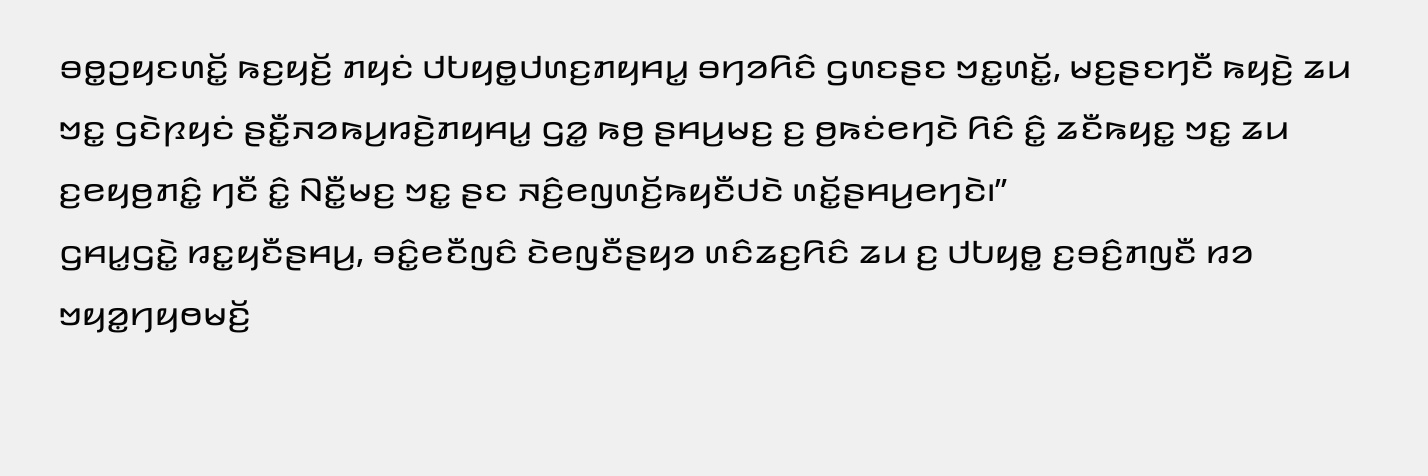ꤋꤥ꤭ꤑꤟꤢꤛꤢꤩ꤭ ꤒꤢ꤬ꤟꤢꤩ꤬ ꤊꤟꤢꤦ ꤓꤝꤟꤥ꤭ꤓꤛꤢ꤬ꤊꤟꤌꤣ꤭ ꤋꤚꤤꤖꤢꤨ ꤞꤛꤢꤔꤢ ꤠꤢ꤭ꤛꤢꤩ꤭, ꤗꤢ꤬ꤔꤢꤚꤢꤪ ꤒꤟꤢꤧ꤬ ꤘꤣ ꤠꤢ꤭ ꤞꤢꤧꤐꤟꤢꤦ ꤔꤢꤪ꤭ꤏꤤꤒꤣ꤬ꤙꤢꤧ꤬ꤊꤟꤌꤣ꤭ ꤞꤤ꤭ ꤒꤥ꤬ ꤔꤌꤣ꤬ꤗꤢ꤬ ꤢ꤬ ꤥ꤬ꤒꤢꤦꤕꤚꤢꤧ ꤖꤢꤨ ꤢꤨ꤭ ꤘꤢꤪꤒꤟꤢ꤭ ꤠꤢ꤭ ꤘꤣ ꤢ꤬ꤕꤟꤥ꤬ꤊꤢꤨ꤭ ꤚꤢꤪ ꤢꤨ꤭ ꤡꤢꤪ꤭ꤗꤢ꤬ ꤠꤢ꤭ ꤔꤢ ꤏꤢꤨ꤬ꤕꤜꤛꤢꤩ꤬ꤒꤟꤢꤪꤓꤢꤧ ꤛꤢꤩ꤭ꤔꤌꤣ꤬ꤕꤚꤢꤧ꤯”
ꤞꤌꤣ꤭ꤞꤢꤧ꤭ ꤙꤢ꤭ꤟꤢꤪꤔꤌꤣ꤬, ꤋꤢꤨ꤭ꤕꤢꤪꤜꤢꤨ ꤢꤧꤕꤜꤢꤪꤔꤟꤤ ꤛꤢꤨꤘꤢ꤬ꤖꤢꤨ ꤘꤣ ꤢ꤬ ꤓꤝꤟꤥ꤭ ꤢ꤬ꤋꤢꤨ꤬ꤊꤜꤢꤪ ꤙꤤ ꤠꤟꤤ꤭ꤚꤟꤥꤗꤢꤩ꤬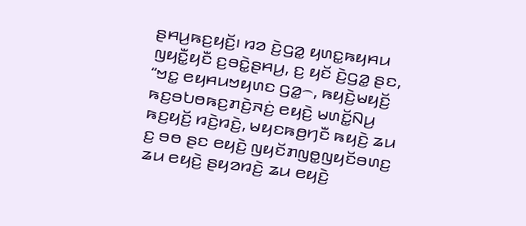ꤔꤌꤣ꤬ꤒꤢ꤬ꤟꤢꤩ꤬꤯ ꤙꤤ ꤢꤧ꤬ꤞꤤ꤭ ꤟꤛꤢ꤭ꤒꤟꤌꤣ ꤜꤟꤢꤪ꤭ꤟꤢꤪ ꤢ꤬ꤋꤢꤧ꤭ꤔꤌꤣ꤬, ꤢ꤬ ꤟꤢꤩ ꤢꤧ꤬ꤞꤤ꤭ ꤔꤢ, “ꤠꤢ꤭ ꤕꤟꤌꤣꤠꤟꤛꤢ ꤞꤤ꤭꤮, ꤒꤟꤢꤧ꤬ꤗꤟꤢꤩ꤬ ꤒꤢ꤬ꤋꤝꤥꤒꤢ꤬ꤊꤢꤧ꤬ꤏꤢꤦ꤬ ꤕꤟꤢꤧ꤬ ꤗꤛꤢꤩ꤭ꤡꤣ꤬ ꤒꤢ꤬ꤟꤢꤩ꤬ ꤙꤢꤧ꤬ꤙꤢꤧ꤬, ꤗꤟꤢꤒꤥ꤬ꤚꤢꤪ ꤒꤟꤢꤧ꤬ ꤘꤣ ꤢ꤬ ꤋꤥ ꤔꤢ ꤕꤟꤢꤧ꤬ ꤜꤟꤢꤩꤊꤜꤥ꤭ꤜꤟꤢꤩꤋꤛꤢ꤬ ꤘꤣ ꤕꤟꤢꤧ꤬ ꤔꤟꤤꤙꤢꤧ꤬ ꤘꤣ ꤕꤟꤢꤧ꤬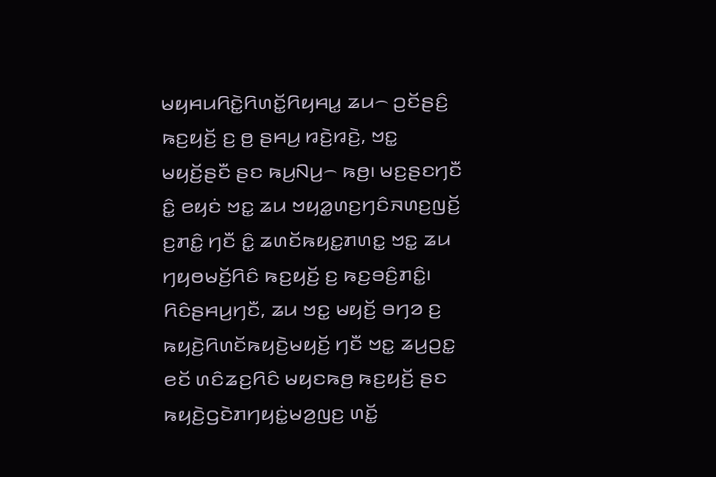ꤗꤟꤌꤣꤖꤢꤧ꤭ꤖꤛꤢꤩ꤭ꤖꤟꤌꤣ꤭ ꤘꤣ꤮ ꤑꤢꤩꤔꤢꤨ꤬ ꤒꤢ꤬ꤟꤢꤩ꤬ ꤢ꤬ ꤥ꤬ ꤔꤌꤣ꤬ ꤙꤢꤧ꤬ꤙꤢꤧ꤬, ꤠꤢ꤭ ꤗꤟꤢꤩ꤬ꤔꤢꤪ ꤔꤢ ꤒꤣ꤬ꤡꤣ꤬꤮ ꤒꤥ꤬꤯ ꤗꤢ꤬ꤔꤢꤚꤢꤪ ꤢꤨ꤭ ꤕꤟꤢꤦ ꤠꤢ꤭ ꤘꤣ ꤠꤟꤤ꤭ꤛꤢ꤬ꤚꤢꤨꤏꤛꤢ꤬ꤜꤢꤩ꤬ ꤢ꤬ꤊꤢꤨ꤭ ꤚꤢꤪ ꤢꤨ꤭ ꤘꤛꤢꤩꤒꤟꤢ꤭ꤊꤛꤢ꤭ ꤠꤢ꤭ ꤘꤣ ꤚꤟꤥꤗꤢꤩ꤬ꤖꤢꤨ ꤒꤢ꤬ꤟꤢꤩ꤬ ꤢ꤬ ꤒꤢ꤬ꤋꤢꤨ꤬ꤊꤢꤨ꤭꤯
ꤖꤢꤨꤔꤌꤣ꤬ꤚꤢꤪ, ꤘꤣ ꤠꤢ꤭ ꤗꤟꤢꤩ꤬ ꤋꤚꤤ ꤢ꤬ ꤒꤟꤢꤧ꤬ꤖꤛꤢꤩꤒꤟꤢꤧ꤬ꤗꤟꤢꤩ꤬ ꤚꤢꤪ ꤠꤢ꤭ ꤘꤣ꤬ꤑꤢ꤭ ꤕꤢꤩ ꤛꤢꤨꤘꤢ꤬ꤖꤢꤨ ꤗꤟꤢꤒꤥ꤬ ꤒꤢ꤬ꤟꤢꤩ꤬ ꤔꤢ ꤒꤟꤢꤧ꤬ꤞꤢꤧꤊꤚꤟꤢꤦ꤭ꤗꤤ꤬ꤜꤢ꤬ ꤛꤢꤩ꤭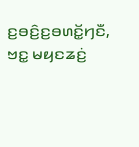ꤢ꤬ꤋꤢꤨ꤬ꤢ꤬ꤋꤛꤢꤩ꤭ꤚꤢꤪ, ꤠꤢ꤭ ꤗꤟꤢꤘꤢꤦ꤬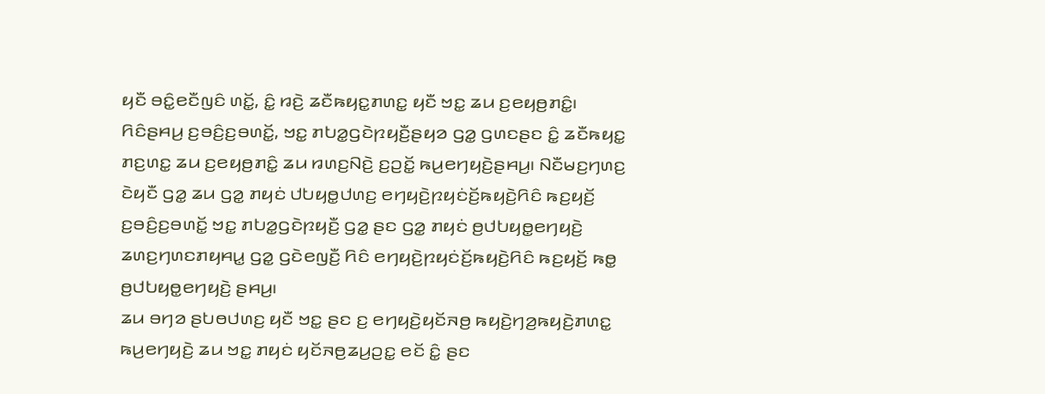ꤟꤢꤪ ꤋꤢꤨ꤭ꤕꤢꤪꤜꤢꤨ ꤛꤢꤩ꤭, ꤢꤨ꤭ ꤙꤢꤧ꤬ ꤘꤢꤪꤒꤟꤢ꤭ꤊꤛꤢ꤭ ꤟꤢꤪ ꤠꤢ꤭ ꤘꤣ ꤢ꤬ꤕꤟꤥ꤬ꤊꤢꤨ꤭꤯
ꤖꤢꤨꤔꤌꤣ꤬ ꤢ꤬ꤋꤢꤨ꤬ꤢ꤬ꤋꤛꤢꤩ꤭, ꤠꤢ꤭ ꤊꤝꤤ꤭ꤞꤢꤧꤐꤟꤢꤪ꤬ꤔꤟꤤ ꤞꤤ꤭ ꤞꤛꤢꤔꤢ ꤢꤨ꤭ ꤘꤢꤪꤒꤟꤢ꤭ ꤊꤢ꤬ꤛꤢ꤭ ꤘꤣ ꤢ꤬ꤕꤟꤥ꤬ꤊꤢꤨ꤭ ꤘꤣ ꤙꤛꤢ꤬ꤡꤢꤧ꤬ ꤢ꤬ꤑꤢꤩ꤭ ꤒꤣ꤬ꤕꤚꤟꤢꤧ꤬ꤔꤌꤣ꤬꤯ ꤡꤢꤪꤗꤢ꤬ꤚꤛꤢ꤬ ꤢꤧꤟꤢꤪ ꤞꤤ꤭ ꤘꤣ ꤞꤤ꤭ ꤊꤟꤢꤦ ꤓꤝꤟꤥ꤭ꤓꤛꤢ꤬ ꤕꤚꤟꤢꤧ꤬ꤐꤟꤢꤦꤢꤩ꤬ꤒꤟꤢꤧ꤬ꤖꤢꤨ ꤒꤢ꤬ꤟꤢꤩ꤬ ꤢ꤬ꤋꤢꤨ꤬ꤢ꤬ꤋꤛꤢꤩ꤭ ꤠꤢ꤭ ꤊꤝꤤ꤭ꤞꤢꤧꤐꤟꤢꤪ꤬ ꤞꤤ꤭ ꤔꤢ ꤞꤤ꤭ ꤊꤟꤢꤦ ꤥ꤬ꤓꤝꤟꤥ꤭ꤕꤚꤟꤢꤧ꤬ ꤘꤛꤢ꤬ꤚꤛꤢꤊꤟꤌꤣ꤭ ꤞꤤ꤭ ꤞꤢꤧꤕꤜꤢꤪ꤬ ꤖꤢꤨ ꤕꤚꤟꤢꤧ꤬ꤐꤟꤢꤦꤢꤩ꤬ꤒꤟꤢꤧ꤬ꤖꤢꤨ ꤒꤢ꤬ꤟꤢꤩ꤬ ꤒꤥ꤭ ꤥ꤬ꤓꤝꤟꤥ꤭ꤕꤚꤟꤢꤧ꤬ ꤔꤌꤣ꤬꤯
ꤘꤣ ꤋꤚꤤ ꤔꤝꤥꤓꤛꤢ꤬ ꤟꤢꤪ ꤠꤢ꤭ ꤔꤢ ꤢ꤬ ꤕꤚꤟꤢꤧ꤬ꤟꤢꤩꤏꤥ꤬ ꤒꤟꤢꤧ꤬ꤚꤤ꤬ꤒꤟꤢꤧ꤬ꤊꤛꤢ꤭ ꤒꤣ꤬ꤕꤚꤟꤢꤧ꤬ ꤘꤣ ꤠꤢ꤭ ꤊꤟꤢꤦ ꤟꤢꤩꤏꤥ꤬ꤘꤣ꤬ꤑꤢ꤭ ꤕꤢꤩ ꤢꤨ꤭ ꤔꤢ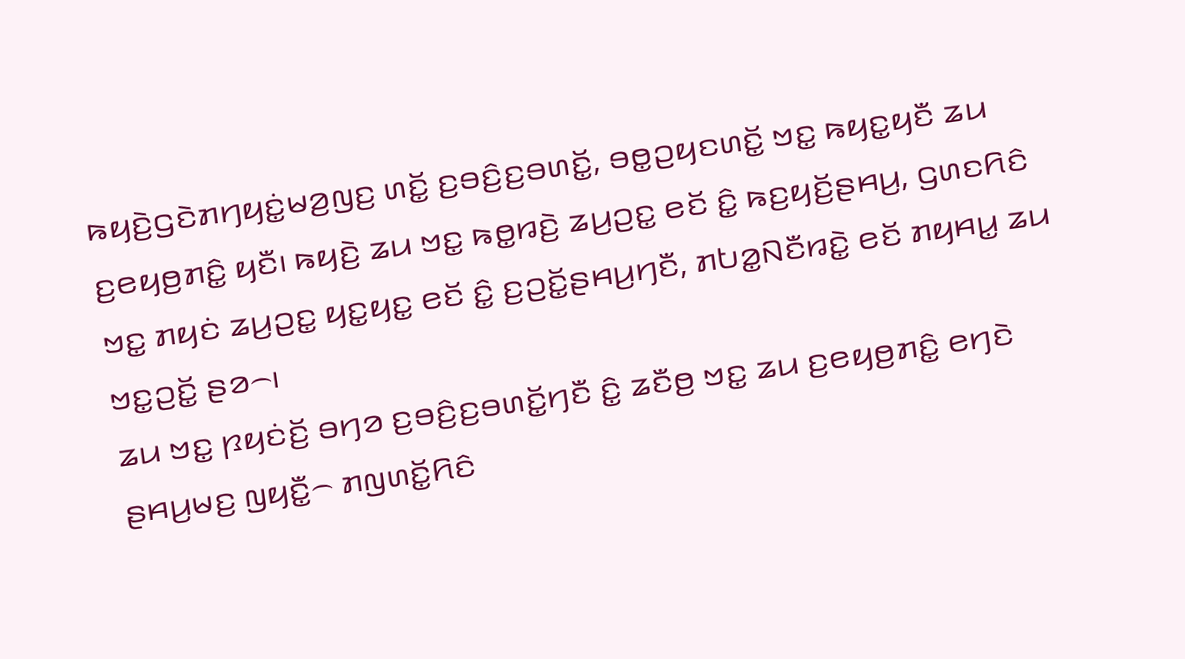ꤒꤟꤢꤧ꤬ꤞꤢꤧꤊꤚꤟꤢꤦ꤭ꤗꤤ꤬ꤜꤢ꤬ ꤛꤢꤩ꤭ ꤢ꤬ꤋꤢꤨ꤬ꤢ꤬ꤋꤛꤢꤩ꤭, ꤋꤥ꤭ꤑꤟꤢꤛꤢꤩ꤭ ꤠꤢ꤭ ꤒꤟꤢ꤭ꤟꤢꤪ ꤘꤣ ꤢ꤬ꤕꤟꤥ꤬ꤊꤢꤨ꤭ ꤟꤢꤪ꤯ ꤒꤟꤢꤧ꤬ ꤘꤣ ꤠꤢ꤭ ꤒꤥ꤭ꤙꤢꤧ꤬ ꤘꤣ꤬ꤑꤢ꤭ ꤕꤢꤩ ꤢꤨ꤭ ꤒꤢ꤬ꤟꤢꤩ꤬ꤔꤌꤣ꤬, ꤞꤛꤢꤖꤢꤨ ꤠꤢ꤭ ꤊꤟꤢꤦ ꤘꤣ꤬ꤑꤢ꤭ ꤟꤢ꤭ꤟꤢ꤭ ꤕꤢꤩ ꤢꤨ꤭ ꤢ꤬ꤑꤢꤩ꤭ꤔꤌꤣ꤬ꤚꤢꤪ, ꤊꤝꤤ꤭ꤡꤢꤪꤙꤢꤧ꤭ ꤕꤢꤩ ꤊꤟꤌꤣ꤭ ꤘꤣ ꤠꤢ꤭ꤑꤢꤩ꤭ ꤔꤤ꤮꤯
ꤘꤣ ꤠꤢ꤭ ꤐꤟꤢꤦꤢꤩ꤬ ꤋꤚꤤ ꤢ꤬ꤋꤢꤨ꤬ꤢ꤬ꤋꤛꤢꤩ꤭ꤚꤢꤪ ꤢꤨ꤭ ꤘꤢꤪꤥ꤬ ꤠꤢ꤭ ꤘꤣ ꤢ꤬ꤕꤟꤥ꤬ꤊꤢꤨ꤭ ꤕꤚꤢꤧ ꤔꤌꤣ꤬ꤗꤢ꤬ ꤜꤟꤢꤪ꤭꤮ ꤊꤜꤛꤢꤩ꤭ꤖꤢꤨ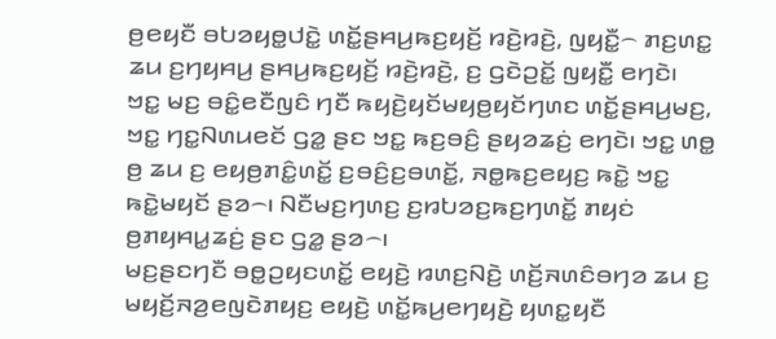ꤥ꤬ꤕꤟꤢꤪ ꤋꤝꤤꤟꤥ꤭ꤓꤢꤧ꤭ ꤛꤢꤩ꤭ꤔꤌꤣ꤬ꤒꤢ꤬ꤟꤢꤩ꤬ ꤙꤢꤧ꤬ꤙꤢꤧ꤬, ꤜꤟꤢꤪ꤭꤮ ꤊꤢ꤬ꤛꤢ꤭ ꤘꤣ ꤢ꤬ꤚꤟꤌꤣ꤬ ꤔꤌꤣ꤬ꤒꤢ꤬ꤟꤢꤩ꤬ ꤙꤢꤧ꤬ꤙꤢꤧ꤬, ꤢ꤬ ꤞꤢꤧꤑꤢꤩ꤭ ꤜꤟꤢꤪ꤭ ꤕꤚꤢꤧ꤯
ꤠꤢ꤭ ꤗꤢ꤬ ꤋꤢꤨ꤭ꤕꤢꤪꤜꤢꤨ ꤚꤢꤪ ꤒꤟꤢꤧ꤬ꤟꤢꤩꤗꤟꤥ꤬ꤟꤢꤩꤚꤛꤢ ꤛꤢꤩ꤭ꤔꤌꤣ꤬ꤗꤢ꤬, ꤠꤢ꤭ ꤚꤢ꤭ꤡꤛꤣꤕꤢꤩ ꤞꤤ꤭ ꤔꤢ ꤠꤢ꤭ ꤒꤢ꤬ꤋꤢꤨ꤬ ꤔꤟꤤꤘꤢꤦ꤬ ꤕꤚꤢꤧ꤯ ꤠꤢ꤭ ꤛꤥ꤭ ꤥ꤬ ꤘꤣ ꤢ꤬ ꤕꤟꤥ꤬ꤊꤢꤨ꤭ꤛꤢꤩ꤭ ꤢ꤬ꤋꤢꤨ꤬ꤢ꤬ꤋꤛꤢꤩ꤭, ꤏꤥ꤭ꤒꤢ꤬ꤕꤟꤢ꤬ ꤒꤢꤧ꤭ ꤠꤢ꤭ ꤒꤢꤧ꤭ꤗꤟꤢꤩ ꤔꤤ꤮꤯ ꤡꤢꤪꤗꤢ꤬ꤚꤛꤢ꤬ ꤢ꤬ꤙꤝꤤꤢ꤬ꤒꤢ꤬ꤚꤛꤢꤩ꤭ ꤊꤟꤢꤦ ꤥ꤬ꤊꤟꤌꤣ꤭ꤘꤢꤦ꤬ ꤔꤢ ꤞꤤ꤭ ꤔꤤ꤮꤯
ꤗꤢ꤬ꤔꤢꤚꤢꤪ ꤋꤥ꤭ꤑꤟꤢꤛꤢꤩ꤭ ꤕꤟꤢꤧ꤬ ꤙꤛꤢ꤬ꤡꤢꤧ꤬ ꤛꤢꤩ꤬ꤏꤛꤢꤨꤋꤚꤤ ꤘꤣ ꤢ꤬ ꤗꤟꤢꤩ꤬ꤏꤤ꤬ꤕꤜꤢꤧꤊꤟꤢ꤬ ꤕꤟꤢꤧ꤬ ꤛꤢꤩ꤭ꤒꤣ꤬ꤕꤚꤟꤢꤧ꤬ ꤟꤛꤢ꤭ꤟꤢꤪ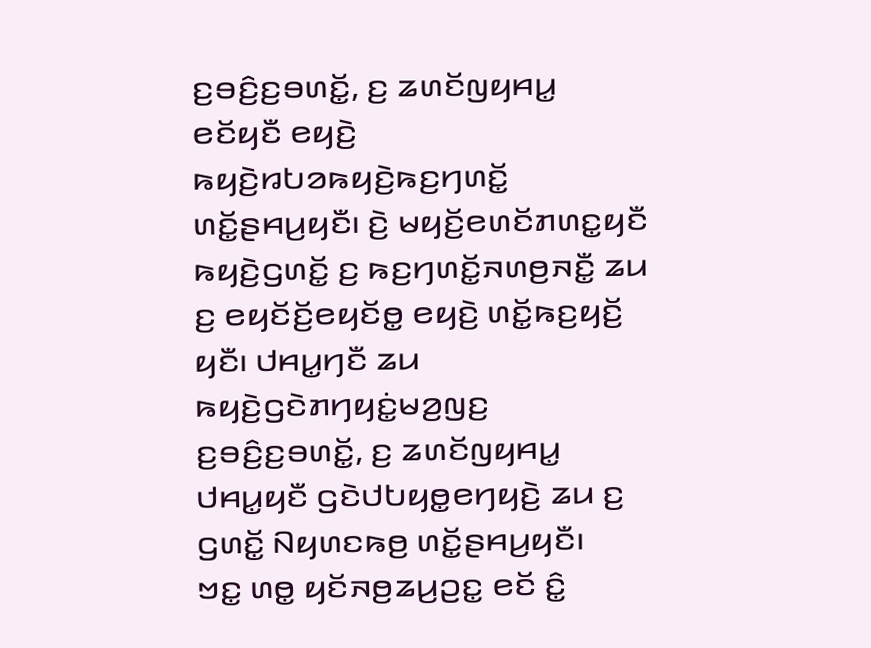ꤢ꤬ꤋꤢꤨ꤬ꤢ꤬ꤋꤛꤢꤩ꤭, ꤢ꤬ ꤘꤛꤢꤩꤜꤟꤌꤣ꤭ ꤕꤢꤩꤟꤢꤪ ꤕꤟꤢꤧ꤬ ꤒꤟꤢꤧ꤬ꤙꤝꤤꤒꤟꤢꤧ꤬ꤒꤢ꤬ꤚꤛꤢꤩ꤭ ꤛꤢꤩ꤭ꤔꤌꤣ꤬ꤟꤢꤪ꤯ ꤢꤧ꤬ ꤗꤟꤢꤩ꤬ꤕꤛꤢꤩꤊꤛꤢ꤭ꤟꤢꤪ ꤒꤟꤢꤧ꤬ꤞꤛꤢꤩ꤭ ꤢ꤬ ꤒꤢ꤬ꤚꤛꤢꤩ꤭ꤏꤛꤥ꤬ꤏꤢꤪ꤭ ꤘꤣ ꤢ꤬ ꤕꤟꤢꤩꤢꤩ꤬ꤕꤟꤢꤩꤥ꤭ ꤕꤟꤢꤧ꤬ ꤛꤢꤩ꤭ꤒꤢ꤬ꤟꤢꤩ꤬ ꤟꤢꤪ꤯ ꤓꤌꤣ꤭ꤚꤢꤪ ꤘꤣ ꤒꤟꤢꤧ꤬ꤞꤢꤧꤊꤚꤟꤢꤦ꤭ꤗꤤ꤬ꤜꤢ꤬ ꤢ꤬ꤋꤢꤨ꤬ꤢ꤬ꤋꤛꤢꤩ꤭, ꤢ꤬ ꤘꤛꤢꤩꤜꤟꤌꤣ꤭ ꤓꤌꤣ꤭ꤟꤢꤪ ꤞꤢꤧꤓꤝꤟꤥ꤭ꤕꤚꤟꤢꤧ꤬ ꤘꤣ ꤢ꤬ ꤞꤛꤢꤩ꤭ ꤡꤟꤛꤢꤒꤥ꤬ ꤛꤢꤩ꤭ꤔꤌꤣ꤬ꤟꤢꤪ꤯
ꤠꤢ꤭ ꤛꤥ꤭ ꤟꤢꤩꤏꤥ꤬ꤘꤣ꤬ꤑꤢ꤭ ꤕꤢꤩ ꤢꤨ꤭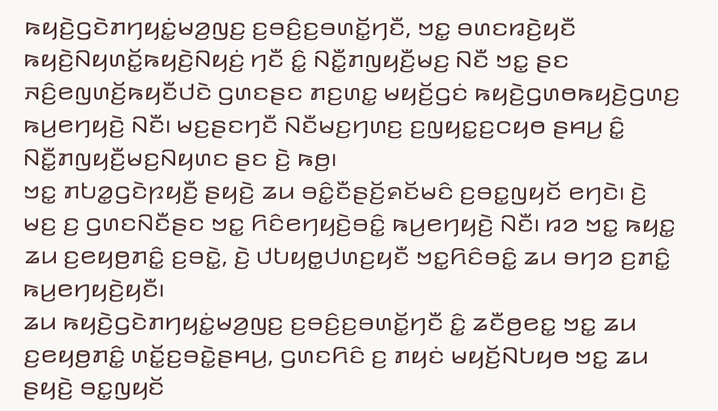ꤒꤟꤢꤧ꤬ꤞꤢꤧꤊꤚꤟꤢꤦ꤭ꤗꤤ꤬ꤜꤢ꤬ ꤢ꤬ꤋꤢꤨ꤬ꤢ꤬ꤋꤛꤢꤩ꤭ꤚꤢꤪ, ꤠꤢ꤭ ꤋꤛꤢꤙꤢꤧ꤬ꤟꤢꤪ ꤒꤟꤢꤧ꤬ꤡꤟꤛꤢꤩ꤭ꤒꤟꤢꤧ꤬ꤡꤟꤢꤦ꤬ ꤚꤢꤪ ꤢꤨ꤭ ꤡꤢꤪ꤭ꤊꤜꤟꤢꤪ꤬ꤗꤢ꤬ ꤡꤢꤪ ꤠꤢ꤭ ꤔꤢ ꤏꤢꤨ꤬ꤕꤜꤛꤢꤩ꤬ꤒꤟꤢꤪꤓꤢꤧ ꤞꤛꤢꤔꤢ ꤊꤢ꤬ꤛꤢ꤭ ꤗꤟꤢꤩ꤬ꤞꤢꤦ ꤒꤟꤢꤧ꤬ꤞꤛꤥꤒꤟꤢꤧ꤬ꤞꤛꤢ꤬ ꤒꤣ꤬ꤕꤚꤟꤢꤧ꤬ ꤡꤢꤪ꤯ ꤗꤢ꤬ꤔꤢꤚꤢꤪ ꤡꤢꤪꤗꤢ꤬ꤚꤛꤢ꤬ ꤢ꤬ꤜꤟꤢ꤭ꤢ꤬ꤍꤟꤥ ꤔꤌꤣ꤬ ꤢꤨ꤭ ꤡꤢꤪ꤭ꤊꤜꤟꤢꤪ꤬ꤗꤢ꤬ꤡꤟꤛꤢ ꤔꤢ ꤢꤧ꤬ ꤒꤥ꤬꤯
ꤠꤢ꤭ ꤊꤝꤤ꤭ꤞꤢꤧꤐꤟꤢꤪ꤬ ꤔꤟꤢꤧ꤬ ꤘꤣ ꤋꤢꤨ꤭ꤢꤪꤔꤢꤩ꤬ꤎꤢꤩꤗꤢꤨ ꤢ꤬ꤋꤢ꤭ꤜꤟꤢꤩ ꤕꤚꤢꤧ꤯ ꤢꤧ꤬ ꤗꤢ꤬ ꤢ꤬ ꤞꤛꤢꤡꤢꤪꤔꤢ ꤠꤢ꤭ ꤖꤢꤨꤕꤚꤟꤢꤧ꤬ꤋꤢꤨ꤭ ꤒꤣ꤬ꤕꤚꤟꤢꤧ꤬ ꤡꤢꤪ꤯ ꤙꤤ ꤠꤢ꤭ ꤒꤟꤢ꤭ ꤘꤣ ꤢ꤬ꤕꤟꤥ꤬ꤊꤢꤨ꤭ ꤢ꤬ꤋꤢꤧ꤭, ꤢꤧ꤬ ꤓꤝꤟꤥ꤭ꤓꤛꤢ꤬ꤟꤢꤪ ꤠꤢ꤭ꤖꤢꤨꤋꤢꤨ꤭ ꤘꤣ ꤋꤚꤤ ꤢ꤬ꤊꤢꤨ꤭ ꤒꤣ꤬ꤕꤚꤟꤢꤧ꤬ꤟꤢꤪ꤯
ꤘꤣ ꤒꤟꤢꤧ꤬ꤞꤢꤧꤊꤚꤟꤢꤦ꤭ꤗꤤ꤬ꤜꤢ꤬ ꤢ꤬ꤋꤢꤨ꤬ꤢ꤬ꤋꤛꤢꤩ꤭ꤚꤢꤪ ꤢꤨ꤭ ꤘꤢꤪꤥ꤬ꤕꤢ꤭ ꤠꤢ꤭ ꤘꤣ ꤢ꤬ꤕꤟꤥ꤬ꤊꤢꤨ꤭ ꤛꤢꤩ꤭ꤢ꤬ꤋꤢꤧ꤭ꤔꤌꤣ꤬, ꤞꤛꤢꤖꤢꤨ ꤢ꤬ ꤊꤟꤢꤦ ꤗꤟꤢꤩ꤬ꤡꤝꤟꤥ ꤠꤢ꤭ ꤘꤣ ꤔꤟꤢꤧ꤬ ꤋꤢ꤭ꤜꤟꤢꤩ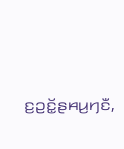ꤢ꤬ꤑꤢꤩ꤭ꤔꤌꤣ꤬ꤚꤢꤪ,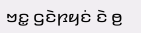ꤠꤢ꤭ ꤞꤢꤧꤐꤟꤢꤦ ꤢꤧ ꤥ꤬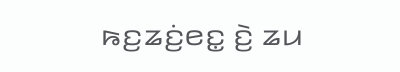ꤒꤢ꤬ꤘꤢꤦ꤬ꤕꤢ꤭ ꤢꤧ꤬ ꤘꤣ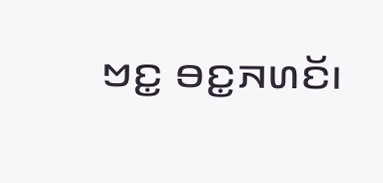ꤠꤢ꤭ ꤋꤢ꤭ꤏꤛꤢꤩ꤯